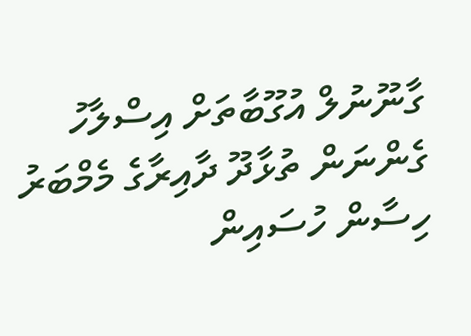ގާނޫނުލް އުގޫބާތަށް އިސްލާހު ގެންނަން ތުޅާދޫ ދާއިރާގެ މެމްބަރު ހިސާން ހުސައިން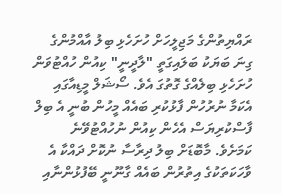ރައްޔިތުންގެ މަޖިލީހަށް ހުށަހެޅި ބިލު އާއްމުންގެ ގިނަ ބަޔަކު ބަލައިގަތީ "ލާދީނީ" ކިއުން ހުއްޓުވަން ހުށަހެޅި ބިލެއްގެ ގޮތުގަ އެވެ. ސޯޝަލް މީޑިއާގައި އެކަމާ ނުރުހުން ފާޅުކުރި ބައެއް މީހުން ބުނީ އެ ބިލް ފާސްކުރިޔަސް އެހެން ކިއުން ނުހުއްޓުވޭނެ ކަމަށެވެ. މާބޮޑަށް ބިލު ދިރާސާ ނުކޮށް ދައްކާ އެ ވާހަކަތަކުގެ އިތުރުން ބައެއް ގާނޫނީ ބޭފުޅުންނާއި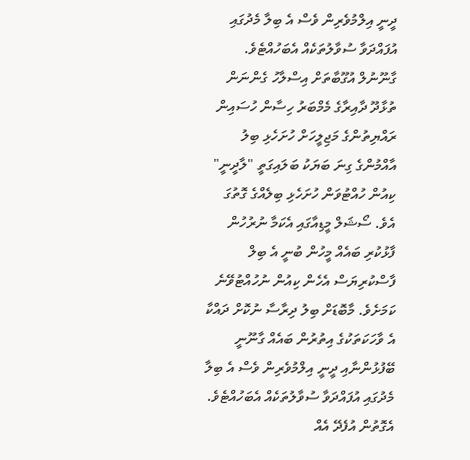ދީނީ އިލްމުވެރިން ވެސް އެ ބިލާ މެދުގައި އުފައްދަވާ ސުވާލުތަކެއް އެބަހުއްޓެވެ.
ގާނޫނުލް އުގޫބާތަށް އިސްލާހު ގެންނަން ތުޅާދޫ ދާއިރާގެ މެމްބަރު ހިސާން ހުސައިން ރައްޔިތުންގެ މަޖިލީހަށް ހުށަހެޅި ބިލު އާއްމުންގެ ގިނަ ބަޔަކު ބަލައިގަތީ "ލާދީނީ" ކިއުން ހުއްޓުވަން ހުށަހެޅި ބިލެއްގެ ގޮތުގަ އެވެ. ސޯޝަލް މީޑިއާގައި އެކަމާ ނުރުހުން ފާޅުކުރި ބައެއް މީހުން ބުނީ އެ ބިލް ފާސްކުރިޔަސް އެހެން ކިއުން ނުހުއްޓުވޭނެ ކަމަށެވެ. މާބޮޑަށް ބިލު ދިރާސާ ނުކޮށް ދައްކާ އެ ވާހަކަތަކުގެ އިތުރުން ބައެއް ގާނޫނީ ބޭފުޅުންނާއި ދީނީ އިލްމުވެރިން ވެސް އެ ބިލާ މެދުގައި އުފައްދަވާ ސުވާލުތަކެއް އެބަހުއްޓެވެ.
އެގޮތުން އުފެދޭ އެއް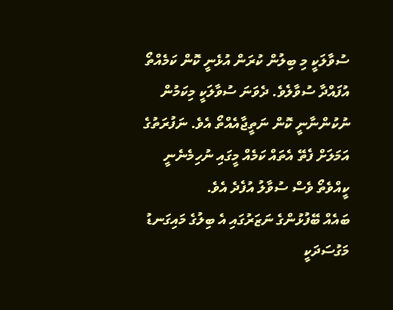ސުވާލަކީ މި ބިލުން ކުރަން އުޅެނީ ކޮން ކަމެއްތޯ އުފައްދާ ސުވާލެވެ. ދެވަނަ ސުވާލަކީ މިކަމުން ނުކުންނާނީ ކޮން ނަތީޖާއެއްތޯ އެވެ. ނަފުރަތުގެ އަމަލަށް ފެތޭ އެތައް ކަމެއް މީގައި ނުހިމެނެނީ ކީއްވެތޯ ވެސް ސުވާލު އުފެދެ އެވެ.
ބައެއް ބޭފުޅުންގެ ނަޒަރުގައި އެ ބިލުގެ މައިގަނޑު މަގުސަދަކީ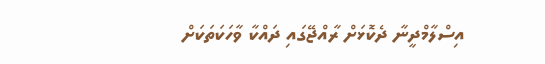އިސްލާމްދީނާ ދެކޮޅަށް ރާއްޖޭގައި ދައްކާ ވާހަކަތަކަށް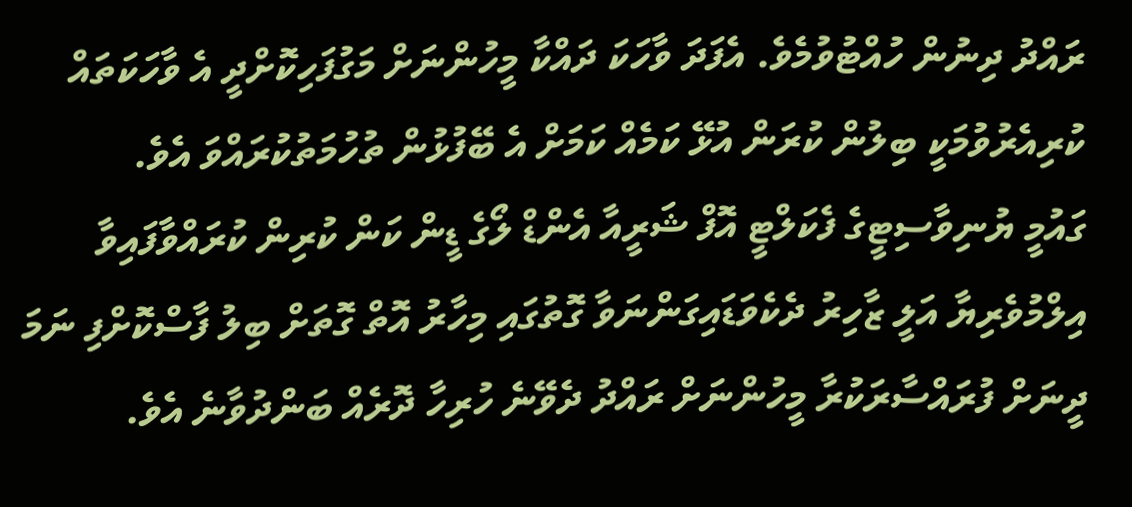ރައްދު ދިނުން ހުއްޓުވުމެވެ. އެފަދަ ވާހަކަ ދައްކާ މީހުންނަށް މަގުފަހިކޮށްދީ އެ ވާހަކަތައް ކުރިއެރުވުމަކީ ބިލުން ކުރަން އުޅޭ ކަމެއް ކަމަށް އެ ބޭފުޅުން ތުހުމަތުކުރައްވަ އެވެ.
ގައުމީ ޔުނިވާސިޓީގެ ފެކަލްޓީ އޮފް ޝަރީއާ އެންޑް ލޯގެ ޑީން ކަން ކުރިން ކުރައްވާފައިވާ އިލްމުވެރިޔާ އަލީ ޒާހިރު ދެކެވަޑައިގަންނަވާ ގޮތުގައި މިހާރު އޮތް ގޮތަށް ބިލު ފާސްކޮށްފި ނަމަ ދީނަށް ފުރައްސާރަކުރާ މީހުންނަށް ރައްދު ދެވޭނެ ހުރިހާ ދޮރެއް ބަންދުވާނެ އެވެ.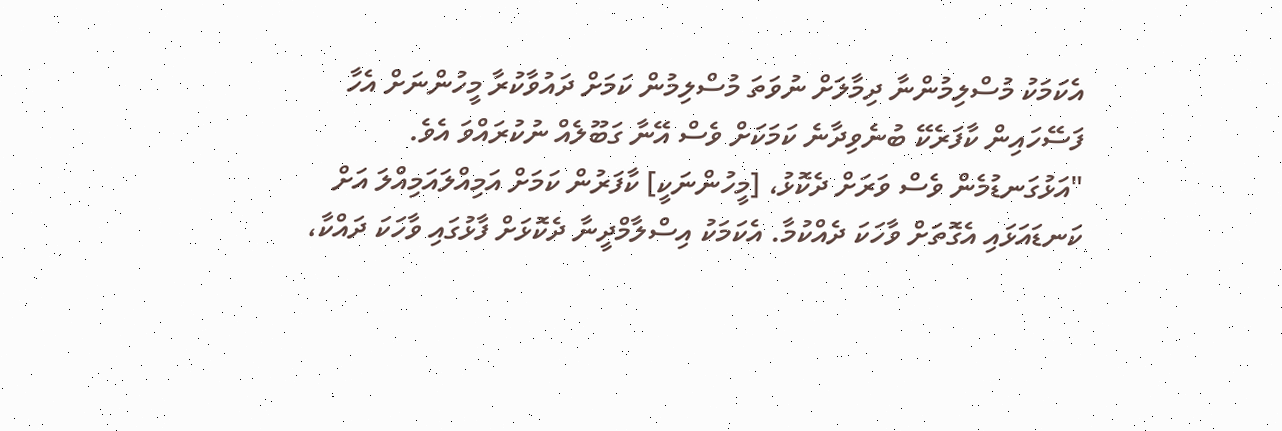އެކަމަކު މުސްލިމުންނާ ދިމާލަށް ނުވަތަ މުސްލިމުން ކަމަށް ދައުވާކުރާ މީހުންނަށް އެހާ ފަސޭހައިން ކާފަރެކޭ ބުނެވިދާނެ ކަމަކަށް ވެސް އޭނާ ގަބޫލެއް ނުކުރައްވަ އެވެ.
"އަޅުގަނޑުމެން ވެސް ވަރަށް ދެކޮޅު، [މީހުންނަކީ] ކާފަރުން ކަމަށް އަމިއްލައަމިއްލަ އަށް ކަނޑައަޅައި އެގޮތަށް ވާހަކަ ދެއްކުމާ. އެކަމަކު އިސްލާމްދީނާ ދެކޮޅަށް ފާޅުގައި ވާހަކަ ދައްކާ،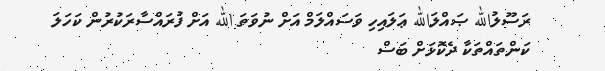ރަސޫލުالله ޞައްލަالله ޢަލައިހި ވަސައްލަމް އަށް ނުވަތަ الله އަށް ފުރައްސާރަކުރުން ކަހަލަ ކަންތައްތަކާ ދެކޮޅަށް ބަސް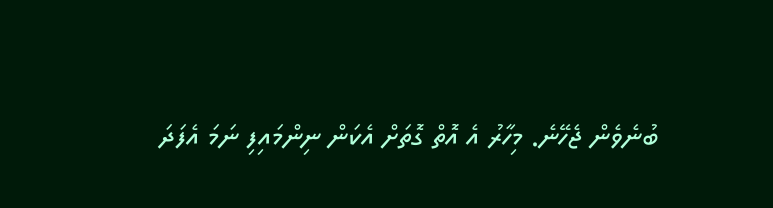ބުނެވެން ޖެހޭނެ. މިހާރު އެ އޮތް ގޮތަށް އެކަން ނިންމައިފި ނަމަ އެފަދަ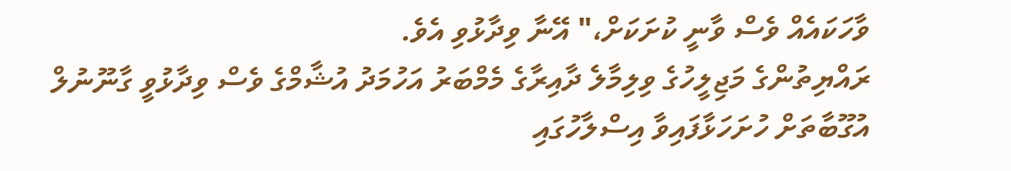ވާހަކައެއް ވެސް ވާނީ ކުށަކަށް،" އޭނާ ވިދާޅުވި އެވެ.
ރައްޔިތުންގެ މަޖިލީހުގެ ވިލިމާލެ ދާއިރާގެ މެމްބަރު އަހުމަދު އުޝާމްގެ ވެސް ވިދާޅުވީ ގާނޫނުލް އުގޫބާތަށް ހުށަހަޅާފައިވާ އިސްލާހުގައި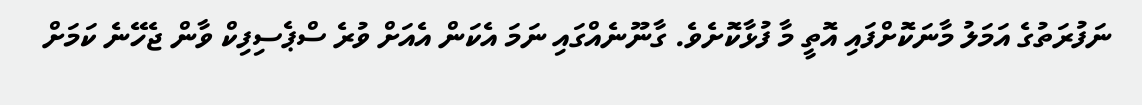ނަފުރަތުގެ އަމަލު މާނަކޮށްފައި އޮތީ މާ ފުޅާކޮށެވެ. ގާނޫނެއްގައި ނަމަ އެކަން އެއަށް ވުރެ ސްޕެސިފިކް ވާން ޖެހޭނެ ކަމަށް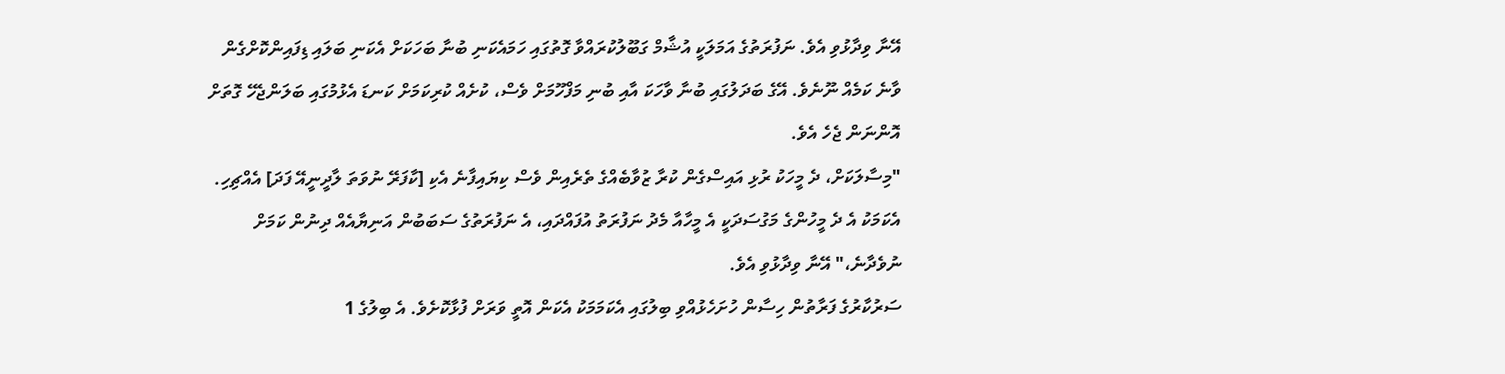އޭނާ ވިދާޅުވި އެވެ. ނަފުރަތުގެ އަމަލަކީ އުޝާމް ގަބޫލުކުރައްވާ ގޮތުގައި ހަމައެކަނި ބުނާ ބަހަކަށް އެކަނި ބަލައި ޑިފައިންކޮށްގެން ވާނެ ކަމެއް ނޫނެވެ. އޭގެ ބަދަލުގައި ބުނާ ވާހަކަ އާއި ބުނި މަފްހޫމަށް ވެސް، ކުށެއް ކުރިކަމަށް ކަނޑަ އެޅުމުގައި ބަލަންޖެހޭ ގޮތަށް އޮންނަން ޖެހެ އެވެ.
"މިސާލަކަށް، ދެ މީހަކު ރުޅި އައިސްގެން ކުރާ ޒުވާބެއްގެ ތެރެއިން ވެސް ކިޔައިފާނެ އެކި [ކާފަރޭ ނުވަތަ ލާދީނީއޭ ފަދަ] އެއްޗިހި. އެކަމަކު އެ ދެ މީހުންގެ މަގުސަދަކީ އެ މީހާއާ މެދު ނަފުރަތު އުފައްދައި، އެ ނަފުރަތުގެ ސަބަބުން އަނިޔާއެއް ދިނުން ކަމަށް ނުވެދާނެ،" އޭނާ ވިދާޅުވި އެވެ.
ސަރުކާރުގެ ފަރާތުން ހިސާން ހުށަހެޅުއްވި ބިލުގައި އެކަމަމަކު އެކަން އޮތީ ވަރަށް ފުޅާކޮށެވެ. އެ ބިލުގެ 1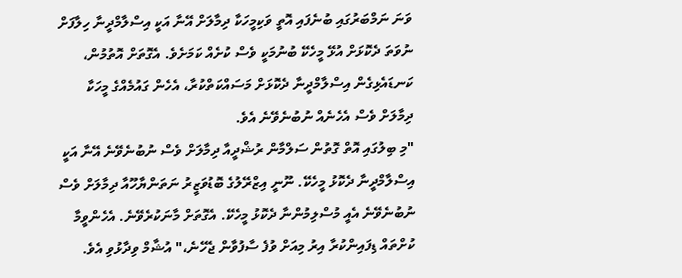ވަނަ ނަމްބަރުގައި ބުނެފައި އޮތީ ވަކިމީހަކާ ދިމާލަށް އޭނާ އަކީ އިސްލާމްދީނާ ހިލާފަށް ނުވަތަ ދެކޮޅަށް އުޅޭ މީހެކޭ ބުނުމަކީ ވެސް ކުށެއް ކަމަށެވެ. އެގޮތަށް އޮތުމުން، ކަނޑައެޅިގެން އިސްލާމްދީނާ ދެކޮޅަށް މަސައްކަތްކުރާ، އެހެން ގައުމެއްގެ މީހަކާ ދިމާލަށް ވެސް އެހެނެއް ނުބުނެވޭނެ އެވެ.
"މި ބިލުގައި އޮތް ގޮތުން ސަލްމާން ރުޝްދީއާ ދިމާލަށް ވެސް ނުބުނެވޭނެ އޭނާ އަކީ އިސްލާމްދީނާ ދެކޮޅު މީހެކޭ. ނޫނީ އިޒްރޭލުގެ ބޮޑުވަޒީރު ނަތަންޔާހޫއާ ދިމާލަށް ވެސް ނުބުނެވޭނެ އެއީ މުސްލިމުންނާ ދެކޮޅު މީހެކޭ. އެގޮތަށް މާނަކުރެވޭނެ. އެހެންވީމާ ކުށްތައް ޑިފައިންކުރާ އިރު މިއަށް ވުފެ ސާފުވާން ޖެހޭނެ،" އުޝާމް ވިދާޅުވި އެވެ.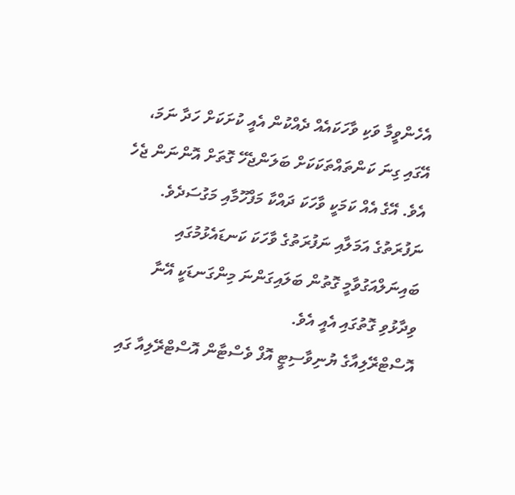އެހެންވީމާ ވަކި ވާހަކައެއް ދެއްކުން އެއީ ކުށަކަށް ހަދާ ނަމަ، އޭގައި ގިނަ ކަންތައްތަކަކަށް ބަލަންޖެހޭ ގޮތަށް އޮންނަން ޖެހެ އެވެ. އޭގެ އެއް ކަމަކީ ވާހަކަ ދައްކާ މަފްހޫމާއި މަގުސަދެވެ. ނަފުރަތުގެ އަމަލާއި ނަފުރަތުގެ ވާހަކަ ކަނޑައެޅުމުގައި ބައިނަލްއަގުވާމީ ގޮތުން ބަލައިގަންނަ މިންގަނޑަކީ އޭނާ ވިދާޅުވި ގޮތުގައި އެއީ އެވެ.
އޮސްޓްރޭލިއާގެ ޔުނިވާސިޓީ އޮފް ވެސްޓާން އޮސްޓްރޭލިއާ ގައި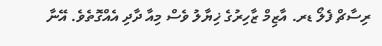ރިސާޗް ފެލޯ ޑރ. އާޒިމް ޒާހިރުގެ ޚިޔާލު ވެސް މިއާ ދާދި އެއްގޮތެވެ. އޭނާ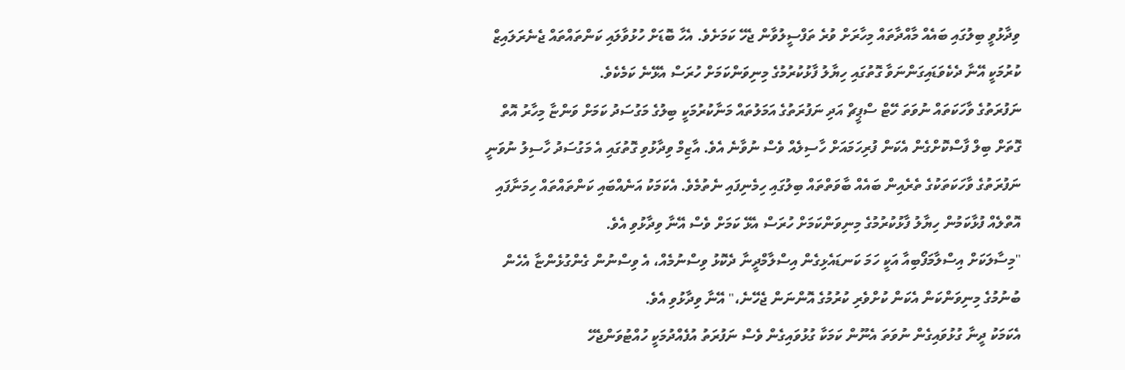ވިދާޅުވީ ބިލުގައި ބައެއް މާއްދާތައް މިހާރަށް ވުރެ ތަފްސީލުވާން ޖެހޭ ކަމަށެވެ. އެހާ ބޮޑަށް ހުޅުވާލައި ކަންތައްތައް ޖެނެރަލައިޒް ކުރުމަކީ އޭނާ ދެކެވަޑައިގަންނަވާ ގޮތުގައި ހިޔާލު ފާޅުކުރުމުގެ މިނިވަންކަމަށް ހުރަސް އެޅޭނެ ކަމެކެވެ.
ނަފުރަތުގެ ވާހަކަތައް ނުވަތަ ހޭޓް ސްޕީޗް އަދި ނަފުރަތުގެ އަމަލުތައް މަނާކުރުމަކީ ބިލުގެ މަގުސަދު ކަމަށް ވަންޏާ މިހާރު އޮތް ގޮތަށް ބިލް ފާސްކޮށްގެން އެކަން ފުރިހަމައަށް ހާސިލެއް ވެސް ނުވާނެ އެވެ. އާޒިމް ވިދާޅުވި ގޮތުގައި އެ މަގުސަދު ހާސިލު ނުވަނީ ނަފުރަތުގެ ވާހަކަތަކުގެ ތެރެއިން ބައެއް ބާވަތްތައް ބިލުގައި ހިމެނިފައި ނެތުމެވެ. އެކަމަކު އަނެއްބައި ކަންތައްތައް ހިމަނާފައި އޮތްލެއް ފުޅާކަމުން ހިޔާލު ފާޅުކުރުމުގެ މިނިވަންކަމަށް ހުރަސް އެޅޭ ކަމަށް ވެސް އޭނާ ވިދާޅުވި އެވެ.
"މިސާލަކަށް އިސްލާމަފޯބިއާ އަކީ ހަމަ ކަނޑައެޅިގެން އިސްލާމްދީނާ ދެކޮޅު ވިސްނުމެއް، އެ ވިސްނުން ގެންގުޅެންޏާ އެހެން ބުނުމުގެ މިނިވަންކަން އެކަން ކުށްވެރި ކުރުމުގެ އޮންނަން ޖެހޭނެ،" އޭނާ ވިދާޅުވި އެވެ.
އެކަމަކު ދީނާ ގުޅުވައިގެން ނުވަތަ އެނޫން ކަމަކާ ގުޅުވައިގެން ވެސް ނަފުރަތު އުފެއްދުމަކީ ހުއްޓުވަންޖެހޭ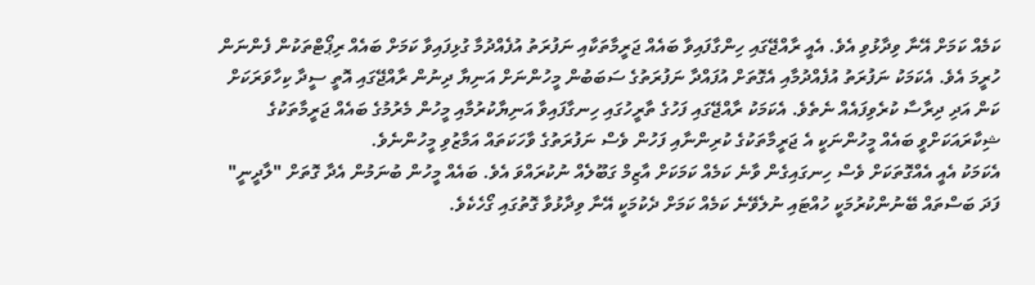ކަމެއް ކަމަށް އޭނާ ވިދާޅުވި އެވެ. އެއީ ރާއްޖޭގައި ހިންގާފައިވާ ބައެއް ޖަރީމާތަކާއި ނަފުރަތު އުފެއްދުމާ ގުޅިފައިވާ ކަމަށް ބައެއް ރިޕޯޓްތަކުން ފެންނަން ހުރީމަ އެވެ. އެކަމަކު ނަފުރަތު އުފެއްދުމާއި އެގޮތަށް އުފައްދާ ނަފުރަތުގެ ސަބަބުން މީހުންނަށް އަނިޔާ ދިނުން ރާއްޖޭގައި އޮތީ ސީދާ ކިހާވަރަކަށް ކަން އަދި ދިރާސާ ކުރެވިފައެއް ނެތެވެ. އެކަމަކު ރާއްޖޭގައި ފަހުގެ ތާރީހުގައި ހިނގާފައިވާ އަނިޔާކުރުމާއި މީހުން މެރުމުގެ ބައެއް ޖަރީމާތަކުގެ ޝިކާރައަކަށްވީ ބައެއް މީހުންނަކީ އެ ޖަރީމާތަކުގެ ކުރިންނާއި ފަހުން ވެސް ނަފުރަތުގެ ވާހަކަތައް އަމާޒުވި މީހުންނެވެ.
އެކަމަކު އެއީ އެއްގޮތަކަށް ވެސް ހިނގައިގެން ވާނެ ކަމެއް ކަމަކަށް އާޒިމް ގަބޫލެއް ނުކުރައްވަ އެވެ. ބައެއް މީހުން ބުނަމުން އެދާ ގޮތަށް "ލާދީނީ" ފަދަ ބަސްތައް ބޭނުންކުރުމަކީ ހުއްޓައި ނުލެވޭނެ ކަމެއް ކަމަށް ދެކުމަކީ އޭނާ ވިދާޅުވާ ގޮތުގައި ގޯހެކެވެ.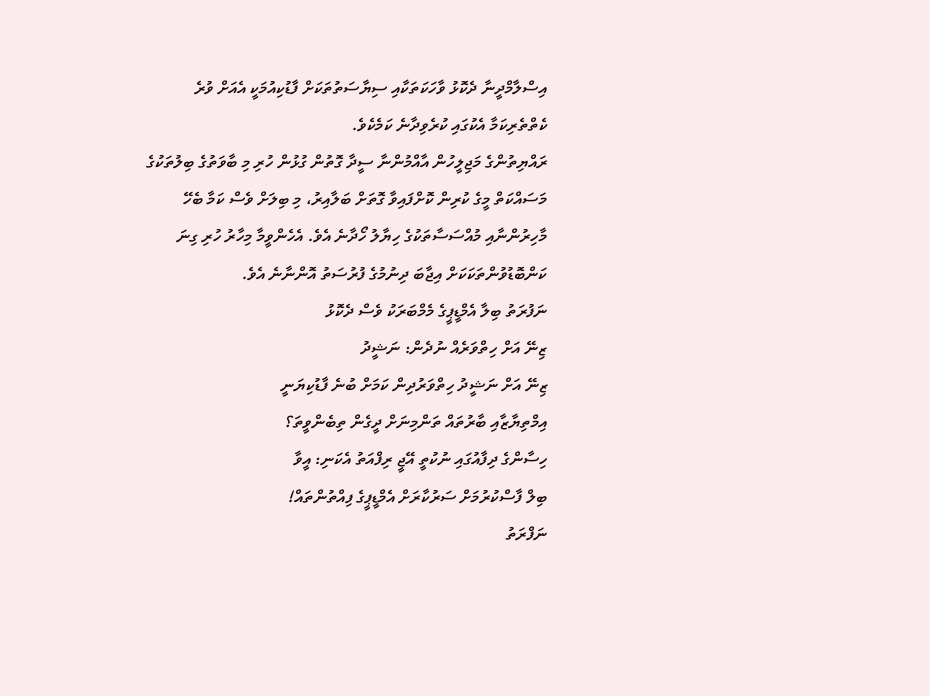އިސްލާމްދީނާ ދެކޮޅު ވާހަކަތަކާއި ސިޔާސަތުތަކަށް ފާޑުކިއުމަކީ އެއަށް ވުރެ ކެތްތެރިކަމާ އެކުގައި ކުރެވިދާނެ ކަމެކެވެ.
ރައްޔިތުންގެ މަޖިލީހުން އާއްމުންނާ ސީދާ ގޮތުން ގުޅުން ހުރި މި ބާވަތުގެ ބިލުތަކުގެ މަސައްކަތް މީގެ ކުރިން ކޮށްފައިވާ ގޮތަށް ބަލާއިރު، މި ބިލަށް ވެސް ކަމާ ބެހޭ މާހިރުންނާއި މުއްސަސާތަކުގެ ހިޔާލު ހޯދާނެ އެވެ. އެހެންވީމާ މިހާރު ހުރި ގިނަ ކަންބޮޑުވުންތަކަކަށް އިޖާބަ ދިނުމުގެ ފުރުސަތު އޮންނާނެ އެވެ.
ނަފުރަތު ބިލާ އެމްޑީޕީގެ މެމްބަރަކު ވެސް ދެކޮޅު
ޒިނޭ އަށް ހިތްވަރެއް ނުދެން: ނަޝީދު
ޒިނޭ އަށް ނަޝީދު ހިތްވަރުދިން ކަމަށް ބުނެ ފާޑުކިޔަނީ
އިމްތިޔާޒާއި ބާރުތައް ތަންމިނަށް ދީގެން ތިބެންވީތަ؟
ހިސާންގެ ދިފާއުގައި ނުކުތީ އޭޖީ ރިފްއަތު އެކަނި: އީވާ
ބިލް ފާސްކުރުމަށް ސަރުކާރަށް އެމްޑީޕީގެ ފިއްތުންތައް!
ނަފްރަތު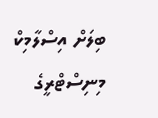ބިލަށް އިސްލާމިކް މިނިސްޓްރީގެ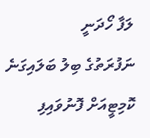ލަފާ ހޯދަނީ
ނަފުރަތުގެ ބިލު ބަލައިގަނެ ކޮމިޓީއަށް ފޮނުވައިފި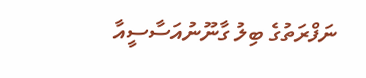ނަފްރަތުގެ ބިލު ގާނޫނުއަސާސީއާ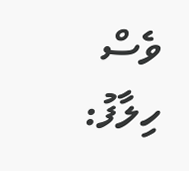ވެސް ހިލާފު: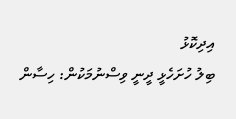އިދިކޮޅު
ބިލު ހުށަހެޅީ ދީނީ ވިސްނުމަކުން: ހިސާން